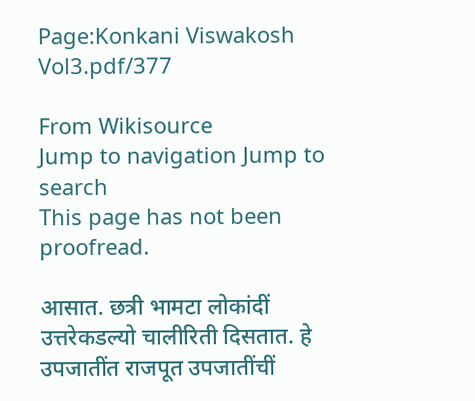Page:Konkani Viswakosh Vol3.pdf/377

From Wikisource
Jump to navigation Jump to search
This page has not been proofread.

आसात. छत्री भामटा लोकांदीं उत्तरेकडल्यो चालीरिती दिसतात. हे उपजातींत राजपूत उपजातींचीं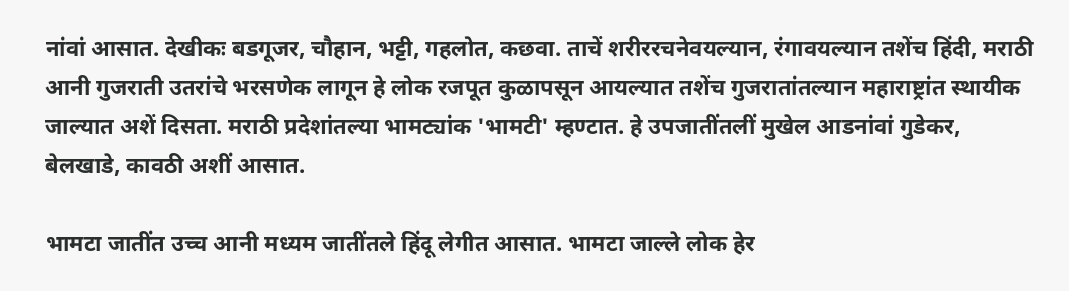नांवां आसात. देखीकः बडगूजर, चौहान, भट्टी, गहलोत, कछवा. ताचें शरीररचनेवयल्यान, रंगावयल्यान तशेंच हिंदी, मराठी आनी गुजराती उतरांचे भरसणेक लागून हे लोक रजपूत कुळापसून आयल्यात तशेंच गुजरातांतल्यान महाराष्ट्रांत स्थायीक जाल्यात अशें दिसता. मराठी प्रदेशांतल्या भामट्यांक 'भामटी' म्हण्टात. हे उपजातींतलीं मुखेल आडनांवां गुडेकर, बेलखाडे, कावठी अशीं आसात.

भामटा जातींत उच्च आनी मध्यम जातींतले हिंदू लेगीत आसात. भामटा जाल्ले लोक हेर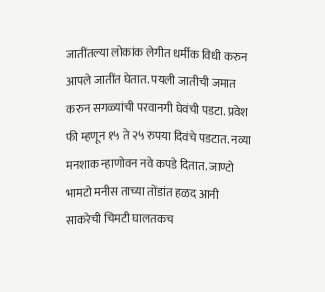जातींतल्या लोकांक लेगीत धर्मीक विधी करुन आपले जातींत घेतात. पयली जातीची जमात करुन सगळ्यांची परवानगी घेवंची पडटा. प्रवेश फी म्हणून १५ ते २५ रुपया दिवंचे पडटात. नव्या मनशाक न्हाणोवन नवे कपडे दितात. जाण्टो भामटो मनीस ताच्या तोंडांत हळद आनी साकरेची चिमटी घालतकच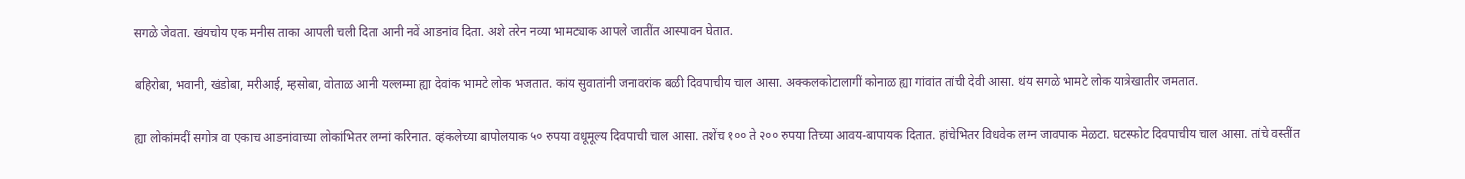सगळे जेवता. खंयचोय एक मनीस ताका आपली चली दिता आनी नवें आडनांव दिता. अशे तरेन नव्या भामट्याक आपले जातींत आस्पावन घेतात.

बहिरोबा, भवानी, खंडोबा, मरीआई, म्हसोबा, वोताळ आनी यल्लम्मा ह्या देवांक भामटे लोक भजतात. कांय सुवातांनी जनावरांक बळी दिवपाचीय चाल आसा. अक्कलकोटालागीं कोनाळ ह्या गांवांत तांची देवी आसा. थंय सगळे भामटे लोक यात्रेखातीर जमतात.

ह्या लोकांमदीं सगोत्र वा एकाच आडनांवाच्या लोकांभितर लग्नां करिनात. व्हंकलेच्या बापोलयाक ५० रुपया वधूमूल्य दिवपाची चाल आसा. तशेंच १०० ते २०० रुपया तिच्या आवय-बापायक दितात. हांचेभितर विधवेक लग्न जावपाक मेळटा. घटस्फोट दिवपाचीय चाल आसा. तांचे वस्तींत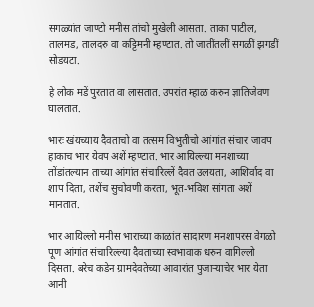सगळ्यांत जाण्टो मनीस तांचो मुखेली आसता. ताका पाटील, तालमड, तालदरु वा कट्टिमनी म्हण्टात. तो जातींतलीं सगळीं झगडीं सोडयटा.

हे लोक मडें पुरतात वा लासतात. उपरांत म्हाळ करुन ज्ञातिजेवण घालतात.

भारः खंयच्याय दैवताचो वा तत्सम विभुतीचो आंगांत संचार जावप हाकाच भार येवप अशें म्हण्टात. भार आयिल्ल्या मनशाच्या तोंडांतल्यान ताच्या आंगांत संचारिल्लें दैवत उलयता, आशिर्वाद वा शाप दिता, तशेंच सुचोवणी करता, भूत-भविश सांगता अशें मानतात.

भार आयिल्लो मनीस भाराच्या काळांत सादारण मनशापरस वेगळो पूण आंगांत संचारिल्ल्या दैवताच्या स्वभावाक धरुन वागिल्लो दिसता. बरेच कडेन ग्रामदेवतेच्या आवारांत पुजाऱ्याचेर भार येता आनी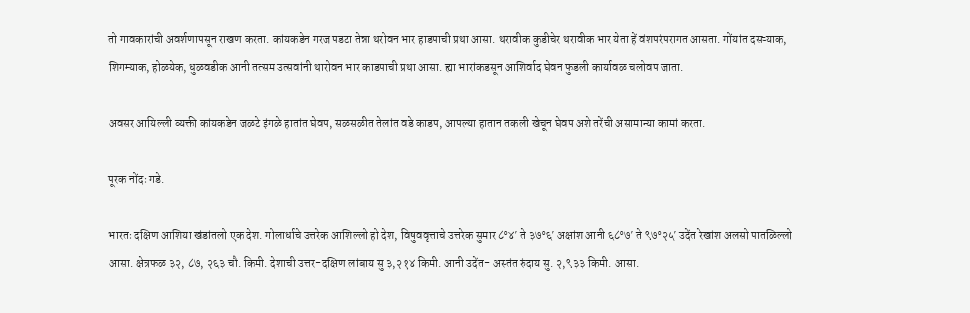तो गावकारांची अवर्शणापसून राखण करता. कांयकडेन गरज पडटा तेन्ना थरोवन भार हाडपाची प्रथा आसा. थरावीक कुडीचेर थरावीक भार येता हें वंशपरंपरागत आसता. गोंयांत दसऱ्याक, शिगम्याक, होळयेक, धुळवडीक आनी तत्सम उत्सवांनी थारोवन भार काडपाची प्रथा आसा. ह्या भारांकडसून आशिर्वाद घेवन फुडली कार्यावळ चलोवप जाता.

अवसर आयिल्ली व्यक्ती कांयकडेन जळटे इंगळे हातांत घेवप, सळसळीत तेलांत वडे काडप, आपल्या हातान तकली खेचून घेवप अशे तरेंची असामान्या कामां करता.

पूरक नोंदः गडे.

भारतः दक्षिण आशिया खंडांतलो एक देश. गोलार्धाचे उत्तरेक आशिल्लो हो देश, विषुववृत्ताचे उत्तरेक सुमार ८°४′ ते ३७°६′ अक्षांश आनी ६८°७′ ते ९७°२५′ उदेंत रेखांश अलसो पातळिल्लो आसा. क्षेत्रफळ ३२, ८७, २६३ चौ. किमी. देशाची उत्तर-दक्षिण लांबाय सु ३,२१४ किमी. आनी उदेंत- अस्तंत रुंदाय सु. २,९३३ किमी. आसा.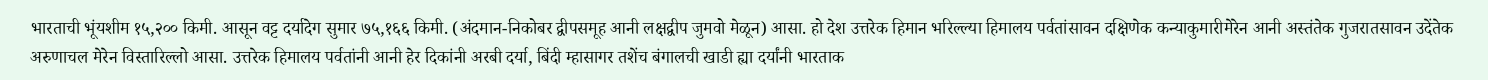भारताची भूंयशीम १५,२०० किमी. आसून वट्ट दर्यादेग सुमार ७५,१६६ किमी. (अंदमान-निकोबर द्वीपसमूह आनी लक्षद्वीप जुमवो मेळून) आसा. हो देश उत्तरेक हिमान भरिल्ल्या हिमालय पर्वतांसावन दक्षिणेक कन्याकुमारीमेरेन आनी अस्तंतेक गुजरातसावन उदेंतेक अरुणाचल मेरेन विस्तारिल्लो आसा. उत्तरेक हिमालय पर्वतांनी आनी हेर दिकांनी अरबी दर्या, बिंदी म्हासागर तशेंच बंगालची खाडी ह्या दर्यांनी भारताक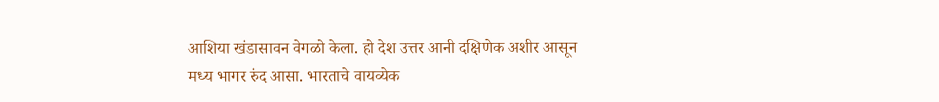आशिया खंडासावन वेगळो केला. हो देश उत्तर आनी दक्षिणेक अशीर आसून मध्य भागर रुंद आसा. भारताचे वायव्येक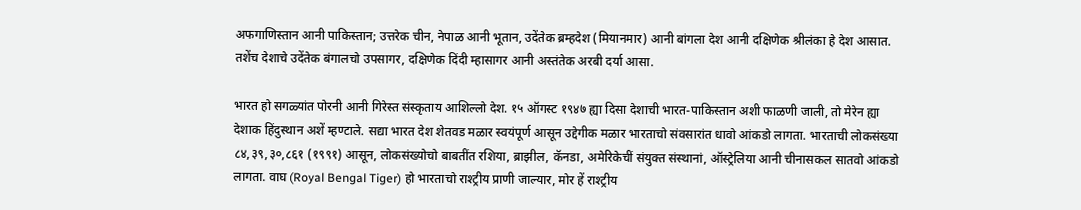अफगाणिस्तान आनी पाकिस्तान; उत्तरेक चीन, नेपाळ आनी भूतान, उदेंतेक ब्रम्हदेश (मियानमार) आनी बांगला देश आनी दक्षिणेक श्रीलंका हे देश आसात. तशेंच देशाचे उदेंतेक बंगालचो उपसागर, दक्षिणेक दिंदी म्हासागर आनी अस्तंतेक अरबी दर्या आसा.

भारत हो सगळ्यांत पोरनी आनी गिरेस्त संस्कृताय आशिल्लो देश. १५ ऑगस्ट १९४७ ह्या दिसा देशाची भारत-पाकिस्तान अशी फाळणी जाली, तो मेरेन ह्या देशाक हिंदुस्थान अशें म्हण्टाले. सद्या भारत देश शेतवड मळार स्वयंपूर्ण आसून उद्देगीक मळार भारताचो संवसारांत धावो आंकडो लागता. भारताची लोकसंख्या ८४,३९,३०,८६१ (१९९१) आसून, लोकसंख्योचो बाबतींत रशिया, ब्राझील, कॅनडा, अमेरिकेचीं संयुक्त संस्थानां, ऑस्ट्रेलिया आनी चीनासकल सातवो आंकडो लागता. वाघ (Royal Bengal Tiger) हो भारताचो राश्ट्रीय प्राणी जाल्यार, मोर हें राश्ट्रीय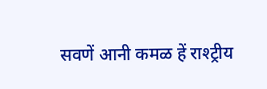सवणें आनी कमळ हें राश्ट्रीय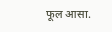फूल आसा.